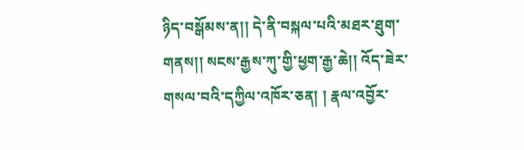ཉིད་བསྒོམས་ན།། དེ་ནི་བསྐལ་པའི་མཐར་ཐུག་གནས།། སངས་རྒྱས་ཀུ་གྱི་ཕྱག་རྒྱ་ཆེ།། འོད་ཟེར་གསལ་བའི་དཀྱིལ་འཁོར་ཅན། ། རྣལ་འབྱོར་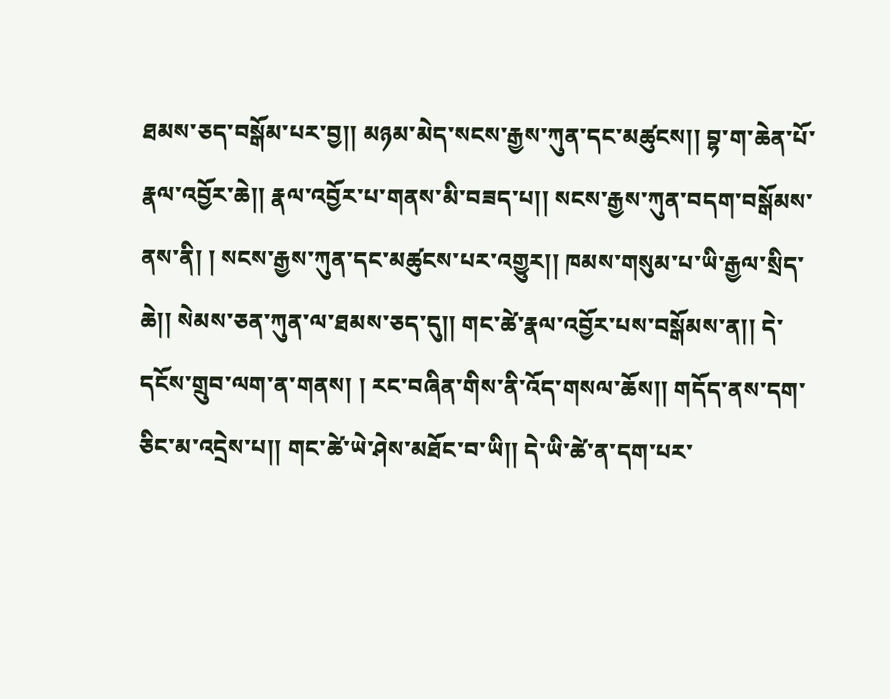ཐམས་ཅད་བསྒོམ་པར་བྱ།། མཉམ་མེད་སངས་རྒྱས་ཀུན་དང་མཚུངས།། བྷ་ག་ཆེན་པོ་རྣལ་འབྱོར་ཆེ།། རྣལ་འབྱོར་པ་གནས་མི་བཟད་པ།། སངས་རྒྱས་ཀུན་བདག་བསྒོམས་ནས་ནི། ། སངས་རྒྱས་ཀུན་དང་མཚུངས་པར་འགྱུར།། ཁམས་གསུམ་པ་ཡི་རྒྱལ་སྲིད་ཆེ།། སེམས་ཅན་ཀུན་ལ་ཐམས་ཅད་དུ།། གང་ཚེ་རྣལ་འབྱོར་པས་བསྒོམས་ན།། དེ་དངོས་གྲུབ་ལག་ན་གནས། ། རང་བཞིན་གིས་ནི་འོད་གསལ་ཆོས།། གདོད་ནས་དག་ཅིང་མ་འདྲེས་པ།། གང་ཚེ་ཡེ་ཤེས་མཐོང་བ་ཡི།། དེ་ཡི་ཚེ་ན་དག་པར་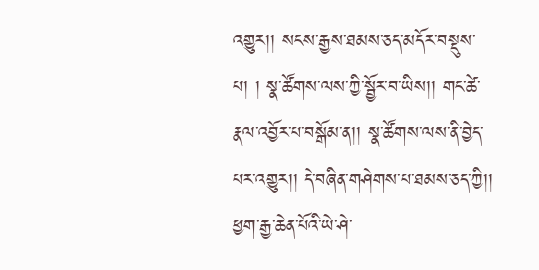འགྱུར།། སངས་རྒྱས་ཐམས་ཅད་མདོར་བསྡུས་པ། ། སྣ་ཚོགས་ལས་ཀྱི་སྦྱོར་བ་ཡིས།། གང་ཚེ་རྣལ་འབྱོར་པ་བསྒོམ་ན།། སྣ་ཚོགས་ལས་ནི་བྱེད་པར་འགྱུར།། དེ་བཞིན་གཤེགས་པ་ཐམས་ཅད་ཀྱི།། ཕྱག་རྒྱ་ཆེན་པོའི་ཡེ་ཤེ་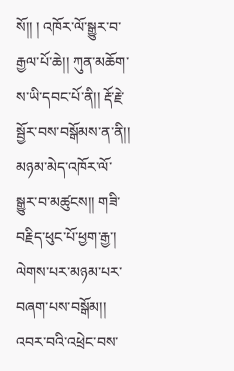སོ།། ། འཁོར་ལོ་སྒྱུར་བ་རྒྱལ་པོ་ཆེ།། ཀུན་མཆོག་ས་ཡི་དབང་པོ་ནི།། རྡོ་རྗེ་སྦྱོར་བས་བསྒོམས་ན་ནི།། མཉམ་མེད་འཁོར་ལོ་སྒྱུར་བ་མཚུངས།། གཟི་བརྗིད་ཕུང་པོ་ཕྱག་རྒྱ་། ལེགས་པར་མཉམ་པར་བཞག་པས་བསྒོམ།། འབར་བའི་འཕྲེང་བས་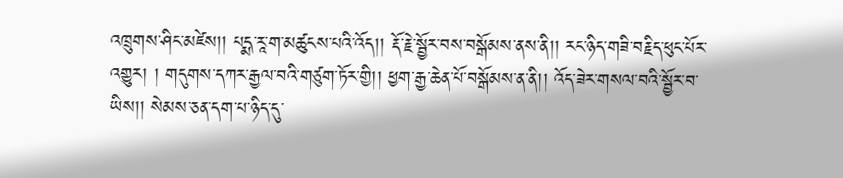འཁྲུགས་ཤིང་མཛེས།། པདྨ་རཱ་ག་མཚུངས་པའི་འོད།། རྡོ་རྗེ་སྦྱོར་བས་བསྒོམས་ནས་ནི།། རང་ཉིད་གཟི་བརྗིད་ཕུང་པོར་འགྱུར། ། གདུགས་དཀར་རྒྱལ་བའི་གཙུག་ཏོར་གྱི།། ཕྱག་རྒྱ་ཆེན་པོ་བསྒོམས་ན་ནི།། འོད་ཟེར་གསལ་བའི་སྦྱོར་བ་ཡིས།། སེམས་ཅན་དག་པ་ཉིད་དུ་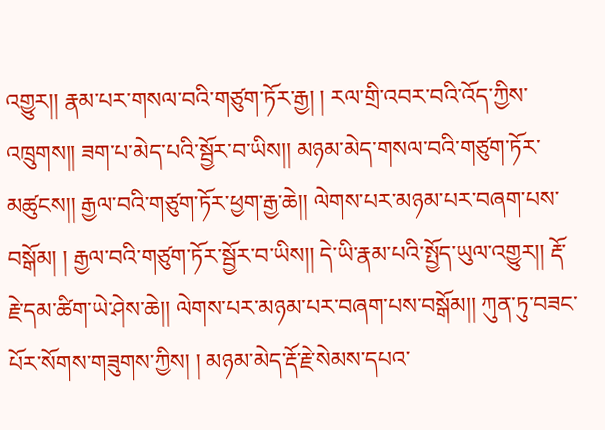འགྱུར།། རྣམ་པར་གསལ་བའི་གཙུག་ཏོར་རྒྱ། ། རལ་གྲི་འབར་བའི་འོད་ཀྱིས་འཁྲུགས།། ཟག་པ་མེད་པའི་སྦྱོར་བ་ཡིས།། མཉམ་མེད་གསལ་བའི་གཙུག་ཏོར་མཚུངས།། རྒྱལ་བའི་གཙུག་ཏོར་ཕྱག་རྒྱ་ཆེ།། ལེགས་པར་མཉམ་པར་བཞག་པས་བསྒོམ། ། རྒྱལ་བའི་གཙུག་ཏོར་སྦྱོར་བ་ཡིས།། དེ་ཡི་རྣམ་པའི་སྤྱོད་ཡུལ་འགྱུར།། རྡོ་རྗེ་དམ་ཚིག་ཡེ་ཤེས་ཆེ།། ལེགས་པར་མཉམ་པར་བཞག་པས་བསྒོམ།། ཀུན་ཏུ་བཟང་པོར་སོགས་གཟུགས་ཀྱིས། ། མཉམ་མེད་རྡོ་རྗེ་སེམས་དཔའ་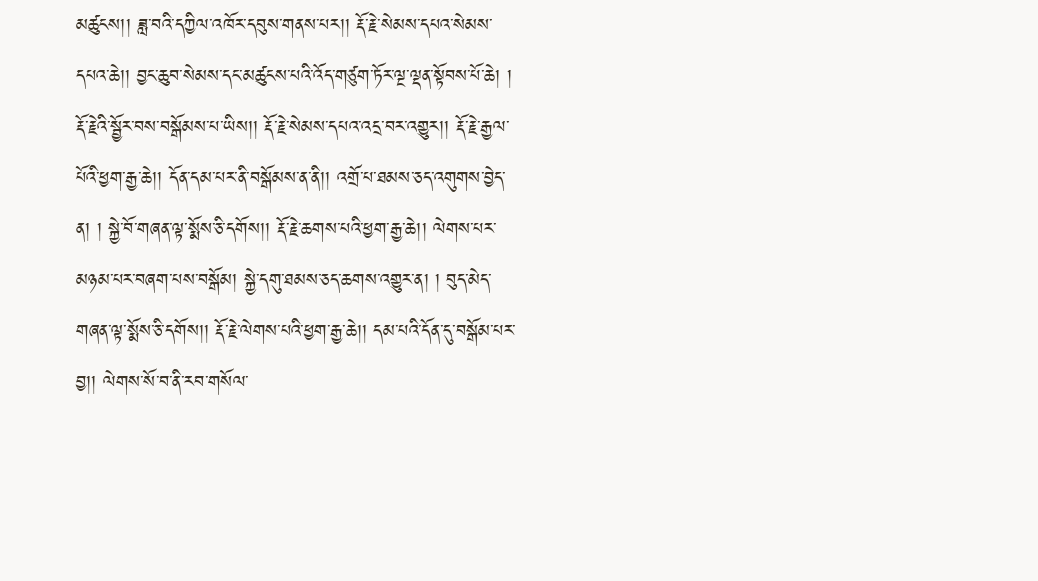མཚུངས།། ཟླ་བའི་དཀྱིལ་འཁོར་དབུས་གནས་པར།། རྡོ་རྗེ་སེམས་དཔའ་སེམས་དཔའ་ཆེ།། བྱང་ཆུབ་སེམས་དང་མཚུངས་པའི་འོད་གཙུག་ཏོར་ལྔ་ལྡན་སྟོབས་པོ་ཆེ། ། རྡོ་རྗེའི་སྦྱོར་བས་བསྒོམས་པ་ཡིས།། རྡོ་རྗེ་སེམས་དཔའ་འདྲ་བར་འགྱུར།། རྡོ་རྗེ་རྒྱལ་པོའི་ཕྱག་རྒྱ་ཆེ།། དོན་དམ་པར་ནི་བསྒོམས་ན་ནི།། འགྲོ་པ་ཐམས་ཅད་འགུགས་བྱེད་ན། ། སྐྱེ་བོ་གཞན་ལྟ་སྨོས་ཅི་དགོས།། རྡོ་རྗེ་ཆགས་པའི་ཕྱག་རྒྱ་ཆེ།། ལེགས་པར་མཉམ་པར་བཞག་པས་བསྒོམ། སྐྱེ་དགུ་ཐམས་ཅད་ཆགས་འགྱུར་ན། ། བུད་མེད་གཞན་ལྟ་སྨོས་ཅི་དགོས།། རྡོ་རྗེ་ལེགས་པའི་ཕྱག་རྒྱ་ཆེ།། དམ་པའི་དོན་དུ་བསྒོམ་པར་བྱ།། ལེགས་སོ་བ་ནི་རབ་གསོལ་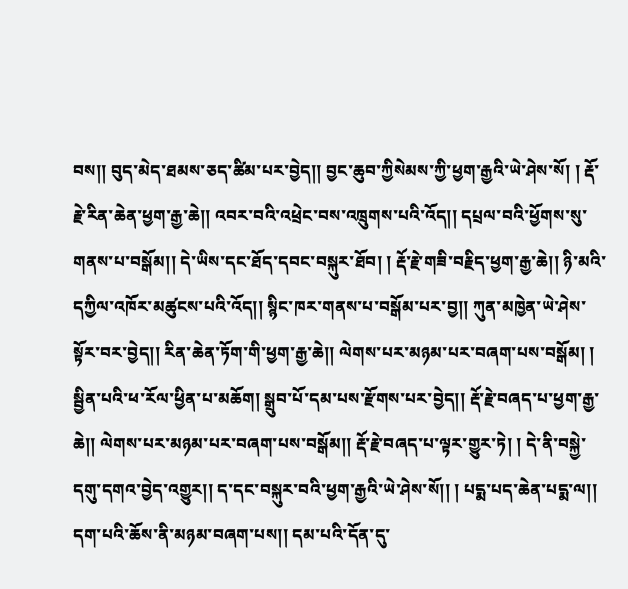བས།། བུད་མེད་ཐམས་ཅད་ཚིམ་པར་བྱེད།། བྱང་ཆུབ་ཀྱིསེམས་ཀྱི་ཕྱག་རྒྱའི་ཡེ་ཤེས་སོ། ། རྡོ་རྗེ་རིན་ཆེན་ཕྱག་རྒྱ་ཆེ།། འབར་བའི་འཕྲེང་བས་འཁྲུགས་པའི་འོད།། དཔྲལ་བའི་ཕྱོགས་སུ་གནས་པ་བསྒོམ།། དེ་ཡིས་དང་ཐོད་དབང་བསྐུར་ཐོབ། ། རྡོ་རྗེ་གཟི་བརྗིད་ཕྱག་རྒྱ་ཆེ།། ཉི་མའི་དཀྱིལ་འཁོར་མཚུངས་པའི་འོད།། སྙིང་ཁར་གནས་པ་བསྒོམ་པར་བྱ།། ཀུན་མཁྱེན་ཡེ་ཤེས་སྟོར་བར་བྱེད།། རིན་ཆེན་ཏོག་གི་ཕྱག་རྒྱ་ཆེ།། ལེགས་པར་མཉམ་པར་བཞག་པས་བསྒོམ། ། སྦྱིན་པའི་ཕ་རོལ་ཕྱིན་པ་མཆོག། སྒྲུབ་པོ་དམ་པས་རྫོགས་པར་བྱེད།། རྡོ་རྗེ་བཞད་པ་ཕྱག་རྒྱ་ཆེ།། ལེགས་པར་མཉམ་པར་བཞག་པས་བསྒོམ།། རྡོ་རྗེ་བཞད་པ་ལྟར་གྱུར་ཏེ། ། དེ་ནི་བསྐྱེ་དགུ་དགའ་བྱེད་འགྱུར།། ད་དང་བསྐུར་བའི་ཕྱག་རྒྱའི་ཡེ་ཤེས་སོ།། ། པདྨ་པད་ཆེན་པདྨ་ལ།། དག་པའི་ཆོས་ནི་མཉམ་བཞག་པས།། དམ་པའི་དོན་དུ་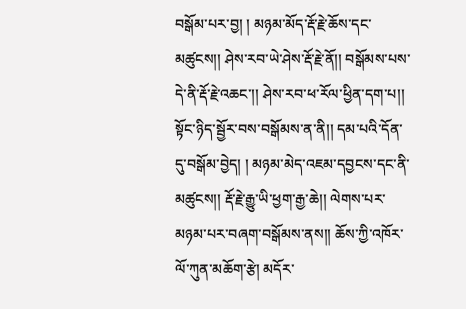བསྒོམ་པར་བྱ། ། མཉམ་མོད་རྡོ་རྗེ་ཆོས་དང་མཚུངས།། ཤེས་རབ་ཡེ་ཤེས་རྡོ་རྗེ་ནོ།། བསྒོམས་པས་དེ་ནི་རྡོ་རྗེ་འཆང་།། ཤེས་རབ་ཕ་རོལ་ཕྱིན་དག་པ།། སྟོང་ཉིད་སྦྱོར་བས་བསྒོམས་ན་ནི།། དམ་པའི་དོན་དུ་བསྒོམ་བྱེད། ། མཉམ་མེད་འཇམ་དབྱངས་དང་ནི་མཚུངས།། རྡོ་རྗེ་རྒྱུ་ཡི་ཕྱག་རྒྱ་ཆེ།། ལེགས་པར་མཉམ་པར་བཞག་བསྒོམས་ནས།། ཆོས་ཀྱི་འཁོར་ལོ་ཀུན་མཆོག་རྩེ། མདོར་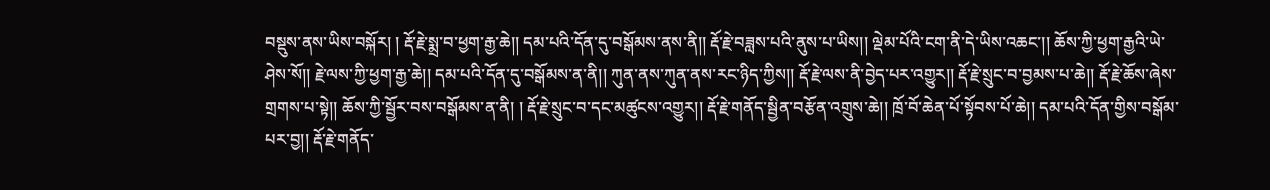བསྡུས་ནས་ཡིས་བསྐོར། ། རྡོ་རྗེ་སྨྲ་བ་ཕྱག་རྒྱ་ཆེ།། དམ་པའི་དོན་དུ་བསྒོམས་ནས་ནི།། རྡོ་རྗེ་བཟླས་པའི་ནུས་པ་ཡིས།། ལྡེམ་པོའི་ངག་ནི་དེ་ཡིས་འཆང་།། ཆོས་ཀྱི་ཕྱག་རྒྱའི་ཡེ་ཤེས་སོ།། རྗེ་ལས་ཀྱི་ཕྱག་རྒྱ་ཆེ།། དམ་པའི་དོན་དུ་བསྒོམས་ན་ནི།། ཀུན་ནས་ཀུན་ནས་རང་ཉིད་ཀྱིས།། རྡོ་རྗེ་ལས་ནི་བྱེད་པར་འགྱུར།། རྡོ་རྗེ་སྲུང་བ་བྱམས་པ་ཆེ།། རྡོ་རྗེ་ཆོས་ཞེས་གྲགས་པ་སྟེ།། ཆོས་ཀྱི་སྦྱོར་བས་བསྒོམས་ན་ནི། ། རྡོ་རྗེ་སྲུང་བ་དང་མཚུངས་འགྱུར།། རྡོ་རྗེ་གནོད་སྦྱིན་བརྩོན་འགྲུས་ཆེ།། ཁྲོ་བོ་ཆེན་པོ་སྟོབས་པོ་ཆེ།། དམ་པའི་དོན་གྱིས་བསྒོམ་པར་བྱ།། རྡོ་རྗེ་གནོད་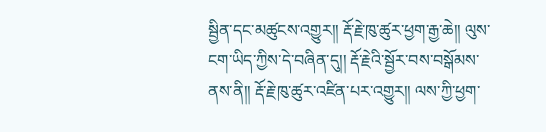སྦྱིན་དང་མཚུངས་འགྱུར།། རྡོ་རྗེ་ཁུ་ཚུར་ཕྱག་རྒྱ་ཆེ།། ལུས་ངག་ཡིད་ཀྱིས་དེ་བཞིན་དུ།། རྡོ་རྗེའི་སྦྱོར་བས་བསྒོམས་ནས་ནི།། རྡོ་རྗེ་ཁུ་ཚུར་འཛིན་པར་འགྱུར།། ལས་ཀྱི་ཕྱག་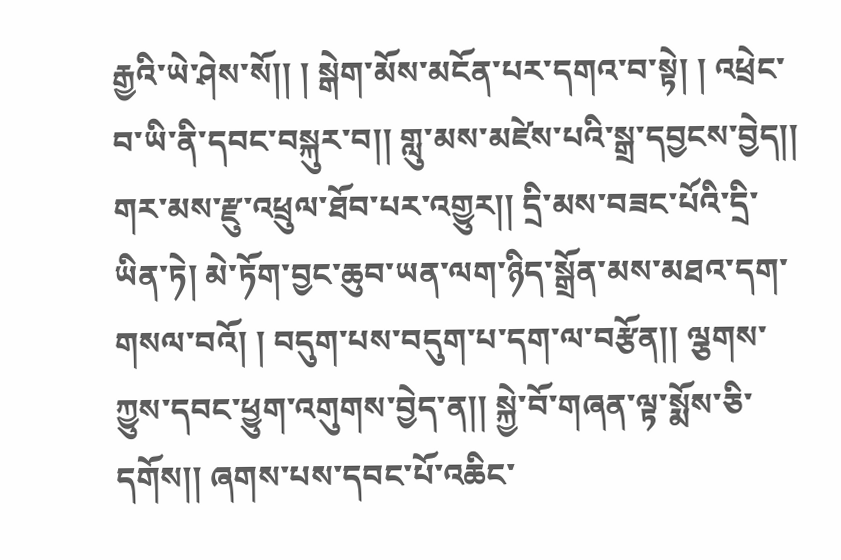རྒྱའི་ཡེ་ཤེས་སོ།། ། སྒེག་མོས་མངོན་པར་དགའ་བ་སྟེ། ། འཕྲེང་བ་ཡི་ནི་དབང་བསྐུར་བ།། གླུ་མས་མཛེས་པའི་སྒྲ་དབྱངས་བྱེད།། གར་མས་རྫུ་འཕྲུལ་ཐོབ་པར་འགྱུར།། དྲི་མས་བཟང་པོའི་དྲི་ཡིན་ཏེ། མེ་ཏོག་བྱང་ཆུབ་ཡན་ལག་ཉིད་སྒྲོན་མས་མཐའ་དག་གསལ་བའོ། ། བདུག་པས་བདུག་པ་དག་ལ་བརྩོན།། ལྕགས་ཀྱུས་དབང་ཕྱུག་འགུགས་བྱེད་ན།། སྐྱེ་བོ་གཞན་ལྟ་སྨོས་ཅི་དགོས།། ཞགས་པས་དབང་པོ་འཆིང་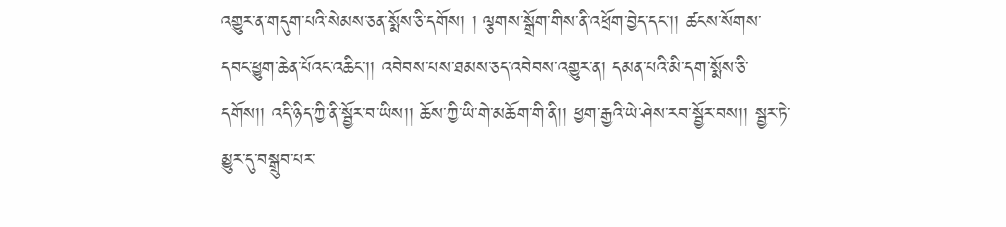འགྱུར་ན་གདུག་པའི་སེམས་ཅན་སྨོས་ཅི་དགོས། ། ལྕགས་སྒྲོག་གིས་ནི་འཕྲོག་བྱེད་དང་།། ཚངས་སོགས་དབང་ཕྱུག་ཆེན་པོའང་འཆིང་།། འབེབས་པས་ཐམས་ཅད་འབེབས་འགྱུར་ན། དམན་པའི་མི་དག་སྨོས་ཅི་དགོས།། འདི་ཉིད་ཀྱི་ནི་སྦྱོར་བ་ཡིས།། ཆོས་ཀྱི་ཡི་གེ་མཆོག་གི་ནི།། ཕྱག་རྒྱའི་ཡེ་ཤེས་རབ་སྦྱོར་བས།། སྦྱར་ཏེ་མྱུར་དུ་བསྒྲུབ་པར་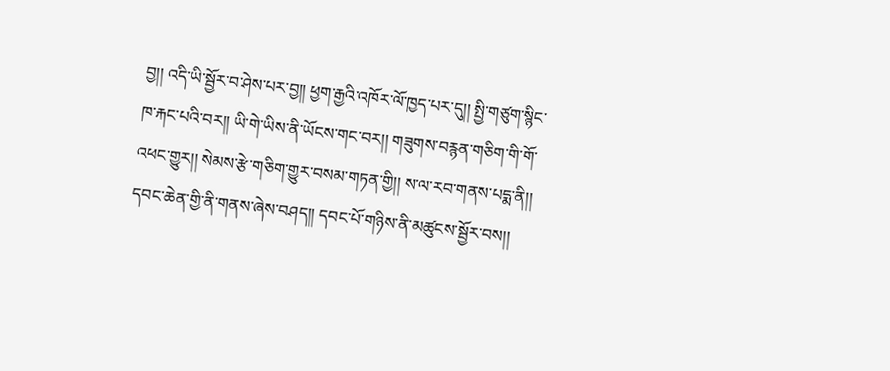བྱ།། འདི་ཡི་སྦྱོར་བ་ཤེས་པར་བྱ།། ཕྱག་རྒྱའི་འཁོར་ལོ་ཁྱད་པར་དུ།། སྤྱི་གཙུག་སྙིང་ཁ་རྐང་པའི་བར།། ཡི་གེ་ཡིས་ནི་ཡོངས་གང་བར།། གཟུགས་བརྙན་གཅིག་གི་གོ་འཕང་གྱུར།། སེམས་རྩེ་གཅིག་གྱུར་བསམ་གཏན་གྱི།། ས་ལ་རབ་གནས་པདྨ་ནི།། དབང་ཆེན་གྱི་ནི་གནས་ཞེས་བཤད།། དབང་པོ་གཉིས་ནི་མཚུངས་སྦྱོར་བས།།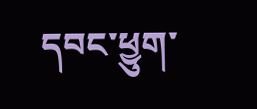དབང་ཕྱུག་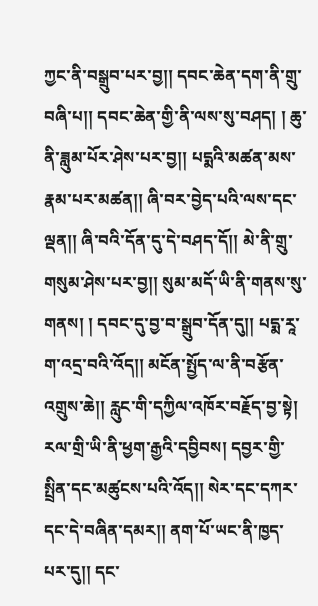ཀྱང་ནི་བསྒྲུབ་པར་བྱ།། དབང་ཆེན་དག་ནི་གྲུ་བཞི་པ།། དབང་ཆེན་གྱི་ནི་ལས་སུ་བཤད། ། ཆུ་ནི་ཟླུམ་པོར་ཤེས་པར་བྱ།། པདྨའི་མཚན་མས་རྣམ་པར་མཚན།། ཞི་བར་བྱེད་པའི་ལས་དང་ལྡན།། ཞི་བའི་དོན་དུ་དེ་བཤད་དོ།། མེ་ནི་གྲུ་གསུམ་ཤེས་པར་བྱ།། སུམ་མདོ་ཡི་ནི་གནས་སུ་གནས། ། དབང་དུ་བྱ་བ་སྒྲུབ་དོན་དུ།། པདྨ་རཱ་ག་འདྲ་བའི་འོད།། མངོན་སྤྱོད་ལ་ནི་བརྩོན་འགྲུས་ཆེ།། རླུང་གི་དཀྱིལ་འཁོར་བརྗོད་བྱ་སྟེ། རལ་གྲི་ཡི་ནི་ཕྱག་རྒྱའི་དབྱིབས། དབྱར་གྱི་སྤྲིན་དང་མཚུངས་པའི་འོད།། སེར་དང་དཀར་དང་དེ་བཞིན་དམར།། ནག་པོ་ཡང་ནི་ཁྱད་པར་དུ།། དང་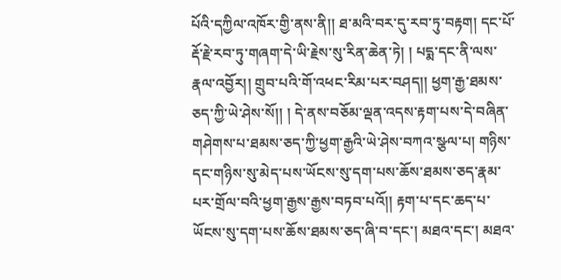པོའི་དཀྱིལ་འཁོར་གྱི་ནས་ནི།། ཐ་མའི་བར་དུ་རབ་ཏུ་བརྟག། དང་པོ་རྡོ་རྗེ་རབ་ཏུ་གཞག་དེ་ཡི་རྗེས་སུ་རིན་ཆེན་ཏེ། ། པདྨ་དང་ནི་ལས་རྣལ་འབྱོར།། གྲུབ་པའི་གོ་འཕང་རིམ་པར་བཤད།། ཕྱག་རྒྱ་ཐམས་ཅད་ཀྱི་ཡེ་ཤེས་སོ།། ། དེ་ནས་བཅོམ་ལྡན་འདས་རྟག་པས་དེ་བཞིན་གཤེགས་པ་ཐམས་ཅད་ཀྱི་ཕྱག་རྒྱའི་ཡེ་ཤེས་བཀའ་སྩལ་པ། གཉིས་དང་གཉིས་སུ་མེད་པས་ཡོངས་སུ་དག་པས་ཆོས་ཐམས་ཅད་རྣམ་པར་གྲོལ་བའི་ཕྱག་རྒྱས་རྒྱས་བཏབ་པའོ།། རྟག་པ་དང་ཆད་པ་ཡོངས་སུ་དག་པས་ཆོས་ཐམས་ཅད་ཞི་བ་དང་། མཐའ་དང་། མཐའ་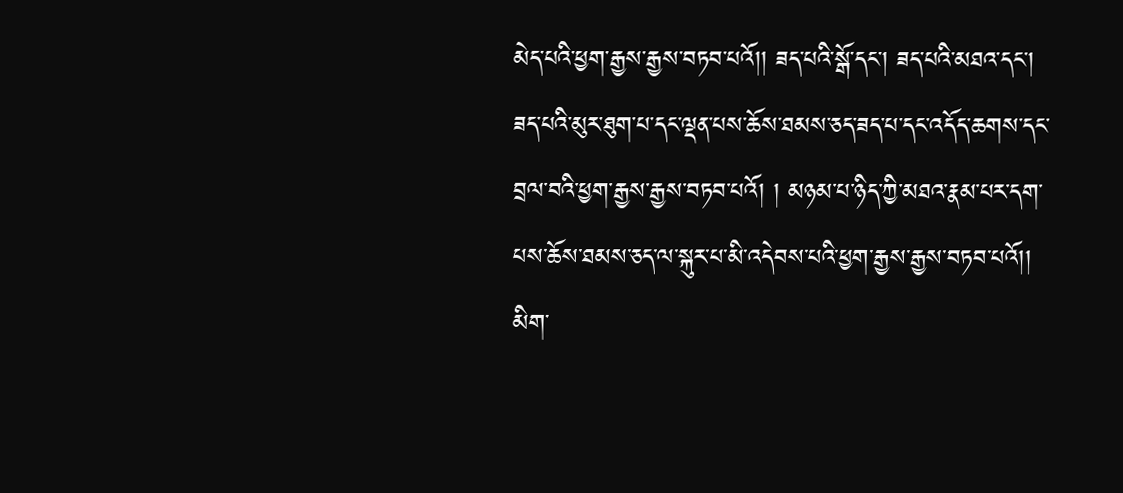མེད་པའི་ཕྱག་རྒྱས་རྒྱས་བཏབ་པའོ།། ཟད་པའི་སྒོ་དང་། ཟད་པའི་མཐའ་དང་། ཟད་པའི་མུར་ཐུག་པ་དང་ལྡན་པས་ཆོས་ཐམས་ཅད་ཟད་པ་དང་འདོད་ཆགས་དང་བྲལ་བའི་ཕྱག་རྒྱས་རྒྱས་བཏབ་པའོ། ། མཉམ་པ་ཉིད་ཀྱི་མཐའ་རྣམ་པར་དག་པས་ཆོས་ཐམས་ཅད་ལ་སྐུར་པ་མི་འདེབས་པའི་ཕྱག་རྒྱས་རྒྱས་བཏབ་པའོ།། མིག་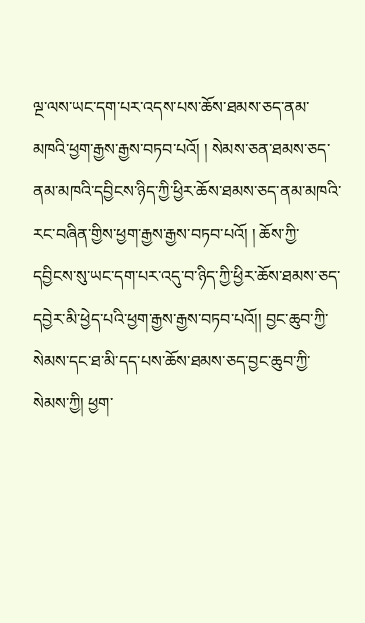ལྔ་ལས་ཡང་དག་པར་འདས་པས་ཆོས་ཐམས་ཅད་ནམ་མཁའི་ཕྱག་རྒྱས་རྒྱས་བཏབ་པའོ། ། སེམས་ཅན་ཐམས་ཅད་ནམ་མཁའི་དབྱིངས་ཉིད་ཀྱི་ཕྱིར་ཆོས་ཐམས་ཅད་ནམ་མཁའི་རང་བཞིན་གྱིས་ཕྱག་རྒྱས་རྒྱས་བཏབ་པའོ། ། ཆོས་ཀྱི་དབྱིངས་སུ་ཡང་དག་པར་འདུ་བ་ཉིད་ཀྱི་ཕྱིར་ཆོས་ཐམས་ཅད་དབྱེར་མི་ཕྱེད་པའི་ཕྱག་རྒྱས་རྒྱས་བཏབ་པའོ།། བྱང་ཆུབ་ཀྱི་སེམས་དང་ཐ་མི་དད་པས་ཆོས་ཐམས་ཅད་བྱང་ཆུབ་ཀྱི་སེམས་ཀྱི། ཕྱག་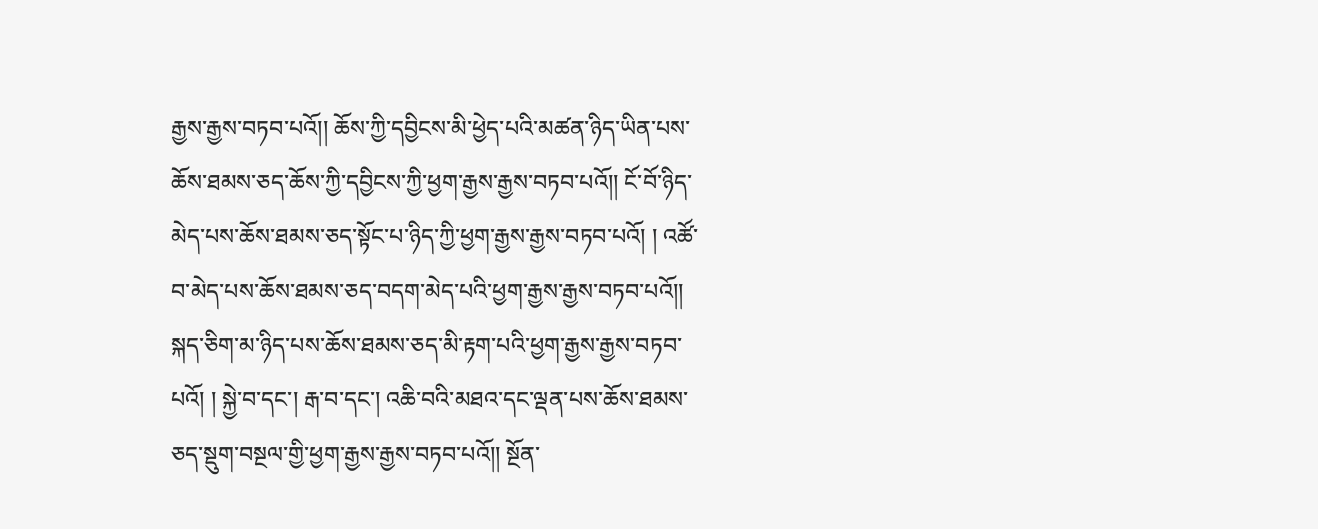རྒྱས་རྒྱས་བཏབ་པའོ།། ཆོས་ཀྱི་དབྱིངས་མི་ཕྱེད་པའི་མཚན་ཉིད་ཡིན་པས་ཆོས་ཐམས་ཅད་ཆོས་ཀྱི་དབྱིངས་ཀྱི་ཕྱག་རྒྱས་རྒྱས་བཏབ་པའོ།། ངོ་བོ་ཉིད་མེད་པས་ཆོས་ཐམས་ཅད་སྟོང་པ་ཉིད་ཀྱི་ཕྱག་རྒྱས་རྒྱས་བཏབ་པའོ། ། འཚོ་བ་མེད་པས་ཆོས་ཐམས་ཅད་བདག་མེད་པའི་ཕྱག་རྒྱས་རྒྱས་བཏབ་པའོ།། སྐད་ཅིག་མ་ཉིད་པས་ཆོས་ཐམས་ཅད་མི་རྟག་པའི་ཕྱག་རྒྱས་རྒྱས་བཏབ་པའོ། ། སྐྱེ་བ་དང་། རྒ་བ་དང་། འཆི་བའི་མཐའ་དང་ལྡན་པས་ཆོས་ཐམས་ཅད་སྡུག་བསྔལ་གྱི་ཕྱག་རྒྱས་རྒྱས་བཏབ་པའོ།། སྔོན་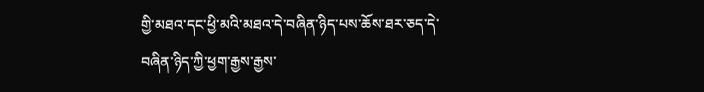གྱི་མཐའ་དང་ཕྱི་མའི་མཐའ་དེ་བཞིན་ཉིད་པས་ཆོས་ཐར་ཅད་དེ་བཞིན་ཉིད་ཀྱི་ཕྱག་རྒྱས་རྒྱས་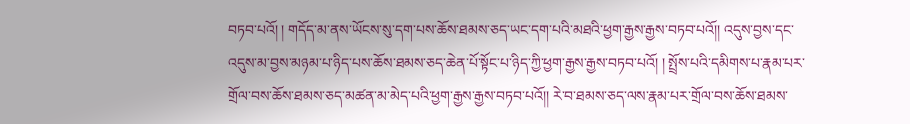བཏབ་པའོ། ། གདོད་མ་ནས་ཡོངས་སུ་དག་པས་ཆོས་ཐམས་ཅད་ཡང་དག་པའི་མཐའི་ཕྱག་རྒྱས་རྒྱས་བཏབ་པའོ།། འདུས་བྱས་དང་འདུས་མ་བྱས་མཉམ་པ་ཉིད་པས་ཆོས་ཐམས་ཅད་ཆེན་པོ་སྟོང་པ་ཉིད་ཀྱི་ཕྱག་རྒྱས་རྒྱས་བཏབ་པའོ། ། སྤྲོས་པའི་དམིགས་པ་རྣམ་པར་གྲོལ་བས་ཆོས་ཐམས་ཅད་མཚན་མ་མེད་པའི་ཕྱག་རྒྱས་རྒྱས་བཏབ་པའོ།། རེ་བ་ཐམས་ཅད་ལས་རྣམ་པར་གྲོལ་བས་ཆོས་ཐམས་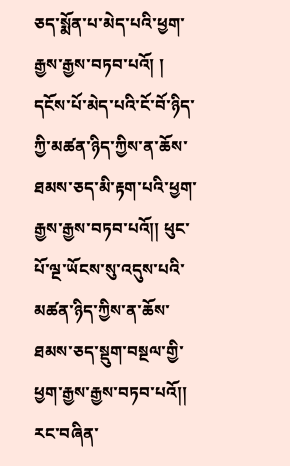ཅད་སྨོན་པ་མེད་པའི་ཕྱག་རྒྱས་རྒྱས་བཏབ་པའོ། ། དངོས་པོ་མེད་པའི་ངོ་བོ་ཉིད་ཀྱི་མཚན་ཉིད་ཀྱིས་ན་ཆོས་ཐམས་ཅད་མི་རྟག་པའི་ཕྱག་རྒྱས་རྒྱས་བཏབ་པའོ།། ཕུང་པོ་ལྔ་ཡོངས་སུ་འདུས་པའི་མཚན་ཉིད་ཀྱིས་ན་ཆོས་ཐམས་ཅད་སྡུག་བསྔལ་གྱི་ཕྱག་རྒྱས་རྒྱས་བཏབ་པའོ།། རང་བཞིན་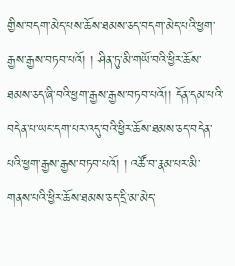གྱིས་བདག་མེད་པས་ཆོས་ཐམས་ཅད་བདག་མེད་པའི་ཕྱག་རྒྱས་རྒྱས་བཏབ་པའོ། ། ཤིན་ཏུ་མི་གཡོ་བའི་ཕྱིར་ཆོས་ཐམས་ཅད་ཞི་བའི་ཕྱག་རྒྱས་རྒྱས་བཏབ་པའོ།། དོན་དམ་པའི་བདེན་པ་ཡང་དག་པར་འདུ་བའི་ཕྱིར་ཆོས་ཐམས་ཅད་བདེན་པའི་ཕྱག་རྒྱས་རྒྱས་བཏབ་པའོ། ། འཚོ་བ་རྣམ་པར་མི་གནས་པའི་ཕྱིར་ཆོས་ཐམས་ཅད་དྲི་མ་མེད་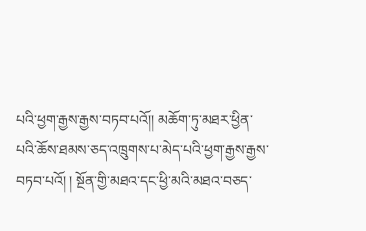པའི་ཕྱག་རྒྱས་རྒྱས་བཏབ་པའོ།། མཆོག་ཏུ་མཐར་ཕྱིན་པའི་ཆོས་ཐམས་ཅད་འཁྲུགས་པ་མེད་པའི་ཕྱག་རྒྱས་རྒྱས་བཏབ་པའོ། ། སྔོན་གྱི་མཐའ་དང་ཕྱི་མའི་མཐའ་བཅད་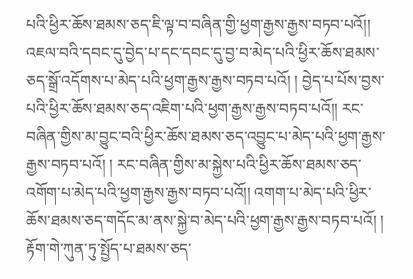པའི་ཕྱིར་ཆོས་ཐམས་ཅད་ཇི་ལྟ་བ་བཞིན་གྱི་ཕྱག་རྒྱས་རྒྱས་བཏབ་པའོ།། འཇལ་བའི་དབང་དུ་བྱེད་པ་དང་དབང་དུ་བྱ་བ་མེད་པའི་ཕྱིར་ཆོས་ཐམས་ཅད་སྒྲོ་འདོགས་པ་མེད་པའི་ཕྱག་རྒྱས་རྒྱས་བཏབ་པའོ། ། བྱེད་པ་པོས་བྱས་པའི་ཕྱིར་ཆོས་ཐམས་ཅད་འཇིག་པའི་ཕྱག་རྒྱས་རྒྱས་བཏབ་པའོ།། རང་བཞིན་གྱིས་མ་བྱུང་བའི་ཕྱིར་ཆོས་ཐམས་ཅད་འབྱུང་པ་མེད་པའི་ཕྱག་རྒྱས་རྒྱས་བཏབ་པའོ། ། རང་བཞིན་གྱིས་མ་སྐྱེས་པའི་ཕྱིར་ཆོས་ཐམས་ཅད་འགོག་པ་མེད་པའི་ཕྱག་རྒྱས་རྒྱས་བཏབ་པའོ།། འགག་པ་མེད་པའི་ཕྱིར་ཆོས་ཐམས་ཅད་གདོང་མ་ནས་སྐྱེ་བ་མེད་པའི་ཕྱག་རྒྱས་རྒྱས་བཏབ་པའོ། ། རྟོག་གེ་ཀུན་ཏུ་སྤྱོད་པ་ཐམས་ཅད་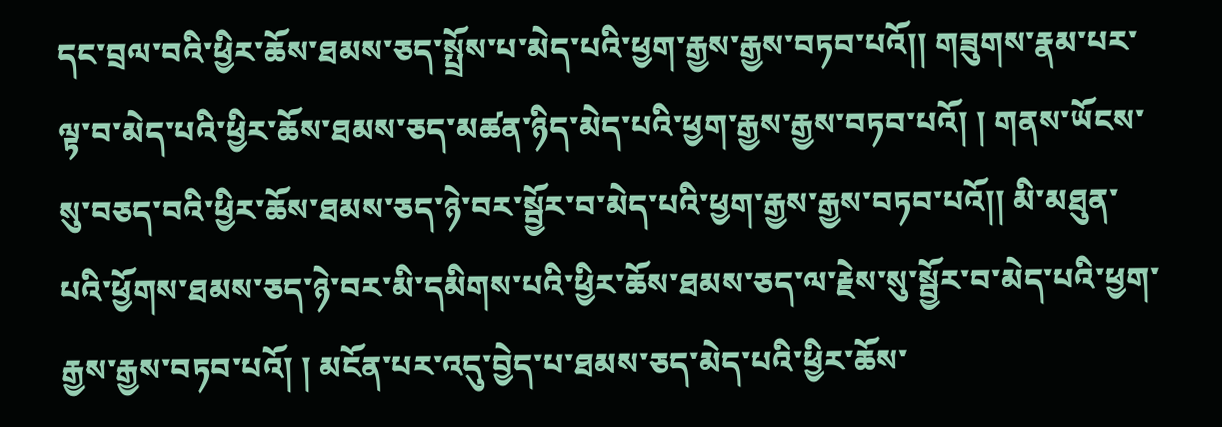དང་བྲལ་བའི་ཕྱིར་ཆོས་ཐམས་ཅད་སྤྲོས་པ་མེད་པའི་ཕྱག་རྒྱས་རྒྱས་བཏབ་པའོ།། གཟུགས་རྣམ་པར་ལྟ་བ་མེད་པའི་ཕྱིར་ཆོས་ཐམས་ཅད་མཚན་ཉིད་མེད་པའི་ཕྱག་རྒྱས་རྒྱས་བཏབ་པའོ། ། གནས་ཡོངས་སུ་བཅད་བའི་ཕྱིར་ཆོས་ཐམས་ཅད་ཉེ་བར་སྦྱོར་བ་མེད་པའི་ཕྱག་རྒྱས་རྒྱས་བཏབ་པའོ།། མི་མཐུན་པའི་ཕྱོགས་ཐམས་ཅད་ཉེ་བར་མི་དམིགས་པའི་ཕྱིར་ཆོས་ཐམས་ཅད་ལ་རྗེས་སུ་སྦྱོར་བ་མེད་པའི་ཕྱག་རྒྱས་རྒྱས་བཏབ་པའོ། ། མངོན་པར་འདུ་བྱེད་པ་ཐམས་ཅད་མེད་པའི་ཕྱིར་ཆོས་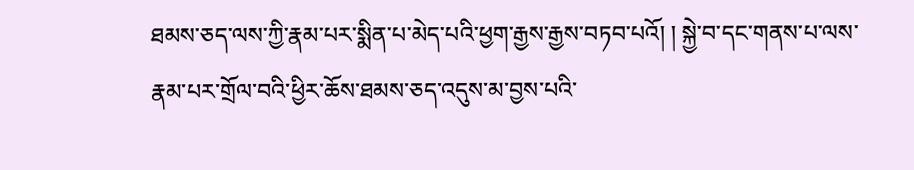ཐམས་ཅད་ལས་ཀྱི་རྣམ་པར་སྨིན་པ་མེད་པའི་ཕྱག་རྒྱས་རྒྱས་བཏབ་པའོ། ། སྐྱེ་བ་དང་གནས་པ་ལས་རྣམ་པར་གྲོལ་བའི་ཕྱིར་ཆོས་ཐམས་ཅད་འདུས་མ་བྱས་པའི་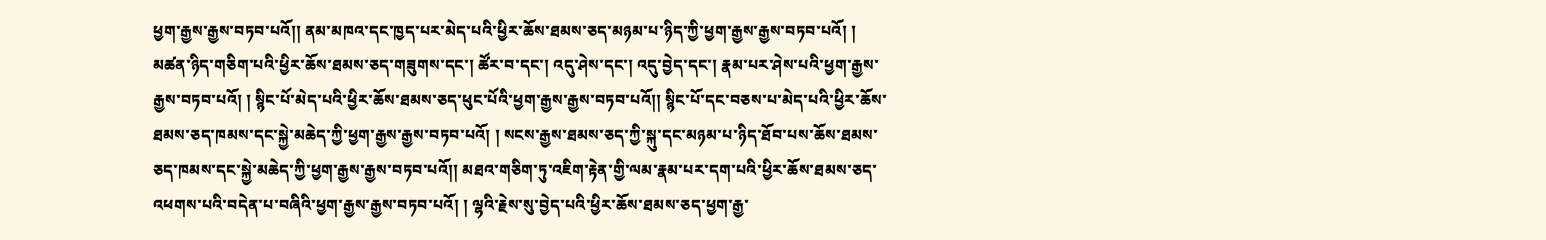ཕྱག་རྒྱས་རྒྱས་བཏབ་པའོ།། ནམ་མཁའ་དང་ཁྱད་པར་མེད་པའི་ཕྱིར་ཆོས་ཐམས་ཅད་མཉམ་པ་ཉིད་ཀྱི་ཕྱག་རྒྱས་རྒྱས་བཏབ་པའོ། ། མཚན་ཉིད་གཅིག་པའི་ཕྱིར་ཆོས་ཐམས་ཅད་གཟུགས་དང་། ཚོར་བ་དང་། འདུ་ཤེས་དང་། འདུ་བྱེད་དང་། རྣམ་པར་ཤེས་པའི་ཕྱག་རྒྱས་རྒྱས་བཏབ་པའོ། ། སྙིང་པོ་མེད་པའི་ཕྱིར་ཆོས་ཐམས་ཅད་ཕུང་པོའི་ཕྱག་རྒྱས་རྒྱས་བཏབ་པའོ།། སྙིང་པོ་དང་བཅས་པ་མེད་པའི་ཕྱིར་ཆོས་ཐམས་ཅད་ཁམས་དང་སྐྱེ་མཆེད་ཀྱི་ཕྱག་རྒྱས་རྒྱས་བཏབ་པའོ། ། སངས་རྒྱས་ཐམས་ཅད་ཀྱི་སྐུ་དང་མཉམ་པ་ཉིད་ཐོབ་པས་ཆོས་ཐམས་ཅད་ཁམས་དང་སྐྱེ་མཆེད་ཀྱི་ཕྱག་རྒྱས་རྒྱས་བཏབ་པའོ།། མཐའ་གཅིག་ཏུ་འཇིག་རྟེན་གྱི་ལམ་རྣམ་པར་དག་པའི་ཕྱིར་ཆོས་ཐམས་ཅད་འཕགས་པའི་བདེན་པ་བཞིའི་ཕྱག་རྒྱས་རྒྱས་བཏབ་པའོ། ། ལྷའི་རྗེས་སུ་བྱེད་པའི་ཕྱིར་ཆོས་ཐམས་ཅད་ཕྱག་རྒྱ་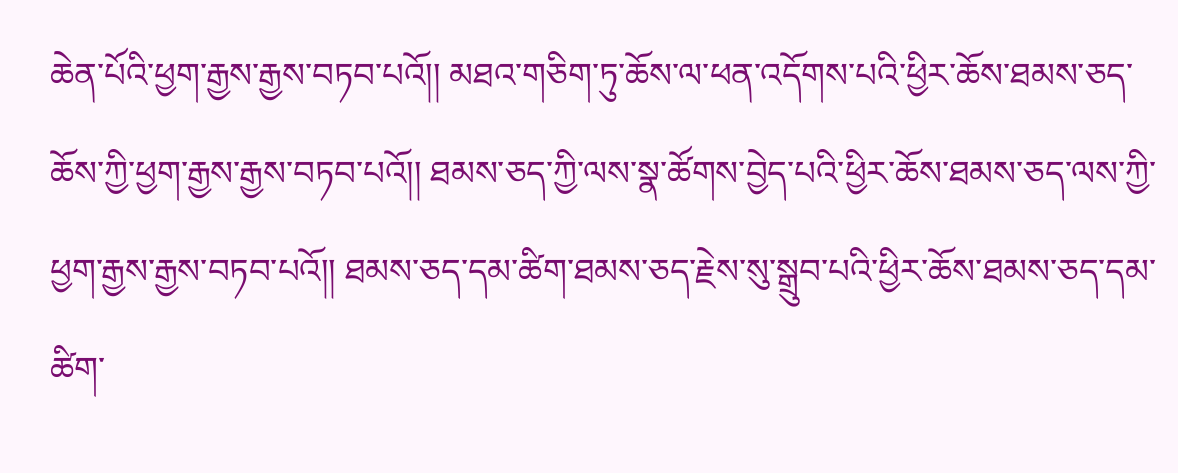ཆེན་པོའི་ཕྱག་རྒྱས་རྒྱས་བཏབ་པའོ།། མཐའ་གཅིག་ཏུ་ཆོས་ལ་ཕན་འདོགས་པའི་ཕྱིར་ཆོས་ཐམས་ཅད་ཆོས་ཀྱི་ཕྱག་རྒྱས་རྒྱས་བཏབ་པའོ།། ཐམས་ཅད་ཀྱི་ལས་སྣ་ཚོགས་བྱེད་པའི་ཕྱིར་ཆོས་ཐམས་ཅད་ལས་ཀྱི་ཕྱག་རྒྱས་རྒྱས་བཏབ་པའོ།། ཐམས་ཅད་དམ་ཚིག་ཐམས་ཅད་རྗེས་སུ་སྒྲུབ་པའི་ཕྱིར་ཆོས་ཐམས་ཅད་དམ་ཚིག་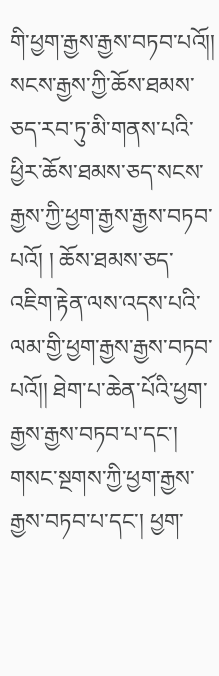གི་ཕྱག་རྒྱས་རྒྱས་བཏབ་པའོ།། སངས་རྒྱས་ཀྱི་ཆོས་ཐམས་ཅད་རབ་ཏུ་མི་གནས་པའི་ཕྱིར་ཆོས་ཐམས་ཅད་སངས་རྒྱས་ཀྱི་ཕྱག་རྒྱས་རྒྱས་བཏབ་པའོ། ། ཆོས་ཐམས་ཅད་འཇིག་རྟེན་ལས་འདས་པའི་ལམ་གྱི་ཕྱག་རྒྱས་རྒྱས་བཏབ་པའོ།། ཐེག་པ་ཆེན་པོའི་ཕྱག་རྒྱས་རྒྱས་བཏབ་པ་དང་། གསང་སྔགས་ཀྱི་ཕྱག་རྒྱས་རྒྱས་བཏབ་པ་དང་། ཕྱག་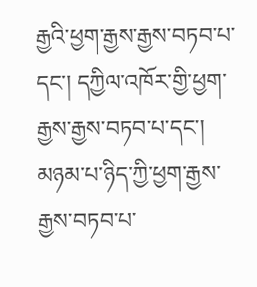རྒྱའི་ཕྱག་རྒྱས་རྒྱས་བཏབ་པ་དང་། དཀྱིལ་འཁོར་གྱི་ཕྱག་རྒྱས་རྒྱས་བཏབ་པ་དང་། མཉམ་པ་ཉིད་ཀྱི་ཕྱག་རྒྱས་རྒྱས་བཏབ་པ་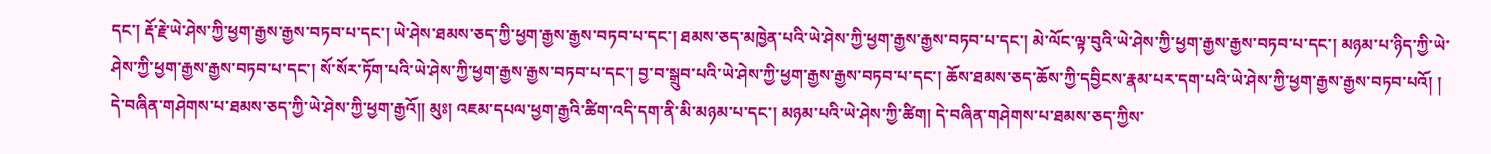དང་། རྡོ་རྗེ་ཡེ་ཤེས་ཀྱི་ཕྱག་རྒྱས་རྒྱས་བཏབ་པ་དང་། ཡེ་ཤེས་ཐམས་ཅད་ཀྱི་ཕྱག་རྒྱས་རྒྱས་བཏབ་པ་དང་། ཐམས་ཅད་མཁྱེན་པའི་ཡེ་ཤེས་ཀྱི་ཕྱག་རྒྱས་རྒྱས་བཏབ་པ་དང་། མེ་ལོང་ལྟ་བུའི་ཡེ་ཤེས་ཀྱི་ཕྱག་རྒྱས་རྒྱས་བཏབ་པ་དང་། མཉམ་པ་ཉིད་ཀྱི་ཡེ་ཤེས་ཀྱི་ཕྱག་རྒྱས་རྒྱས་བཏབ་པ་དང་། སོ་སོར་ཏོག་པའི་ཡེ་ཤེས་ཀྱི་ཕྱག་རྒྱས་རྒྱས་བཏབ་པ་དང་། བྱ་བ་སྒྲུབ་པའི་ཡེ་ཤེས་ཀྱི་ཕྱག་རྒྱས་རྒྱས་བཏབ་པ་དང་། ཆོས་ཐམས་ཅད་ཆོས་ཀྱི་དབྱིངས་རྣམ་པར་དག་པའི་ཡེ་ཤེས་ཀྱི་ཕྱག་རྒྱས་རྒྱས་བཏབ་པའོ། ། དེ་བཞིན་གཤེགས་པ་ཐམས་ཅད་ཀྱི་ཡེ་ཤེས་ཀྱི་ཕྱག་རྒྱའོ།། མུཿ། འཇམ་དཔལ་ཕྱག་རྒྱའི་ཚིག་འདི་དག་ནི་མི་མཉམ་པ་དང་། མཉམ་པའི་ཡེ་ཤེས་ཀྱི་ཚིག། དེ་བཞིན་གཤེགས་པ་ཐམས་ཅད་ཀྱིས་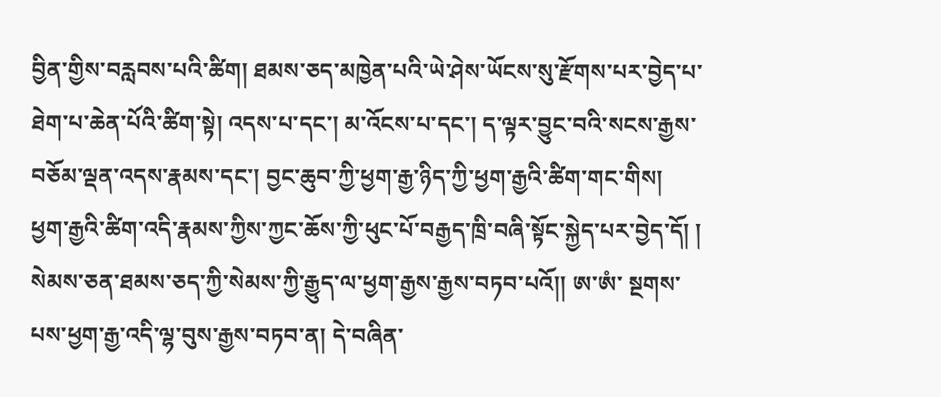བྱིན་གྱིས་བརླབས་པའི་ཚིག། ཐམས་ཅད་མཁྱེན་པའི་ཡེ་ཤེས་ཡོངས་སུ་རྫོགས་པར་བྱེད་པ་ཐེག་པ་ཆེན་པོའི་ཚིག་སྟེ། འདས་པ་དང་། མ་འོངས་པ་དང་། ད་ལྟར་བྱུང་བའི་སངས་རྒྱས་བཅོམ་ལྡན་འདས་རྣམས་དང་། བྱང་ཆུབ་ཀྱི་ཕྱག་རྒྱ་ཉིད་ཀྱི་ཕྱག་རྒྱའི་ཚིག་གང་གིས། ཕྱག་རྒྱའི་ཚིག་འདི་རྣམས་ཀྱིས་ཀྱང་ཆོས་ཀྱི་ཕུང་པོ་བརྒྱད་ཁྲི་བཞི་སྟོང་སྐྱེད་པར་བྱེད་དོ། ། སེམས་ཅན་ཐམས་ཅད་ཀྱི་སེམས་ཀྱི་རྒྱུད་ལ་ཕྱག་རྒྱས་རྒྱས་བཏབ་པའོ།། ཨ་ཨཾ་ སྔགས་པས་ཕྱག་རྒྱ་འདི་ལྷ་བུས་རྒྱས་བཏབ་ན། དེ་བཞིན་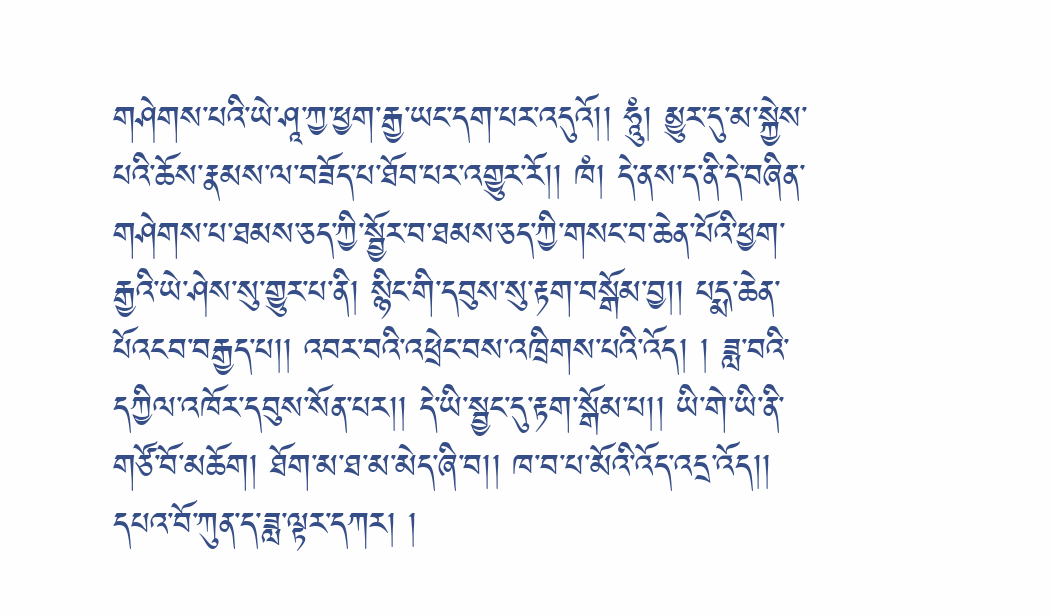གཤེགས་པའི་ཡེ་ཤཱ་ཀྱ་ཕྱག་རྒྱ་ཡང་དག་པར་འདུའོ།། ཧཱུཾ། མྱུར་དུ་མ་སྐྱེས་པའི་ཆོས་རྣམས་ལ་བཟོད་པ་ཐོབ་པར་འགྱུར་རོ།། ཁཾ། དེ་ནས་ད་ནི་དེ་བཞིན་གཤེགས་པ་ཐམས་ཅད་ཀྱི་སྦྱོར་བ་ཐམས་ཅད་ཀྱི་གསང་བ་ཆེན་པོའི་ཕྱག་རྒྱའི་ཡེ་ཤེས་སུ་གྱུར་པ་ནི། སྙིང་གི་དབུས་སུ་རྟག་བསྒོམ་བྱ།། པདྨ་ཆེན་པོའངབ་བརྒྱད་པ།། འབར་བའི་འཕྲེང་བས་འཁྲིགས་པའི་འོད། ། ཟླ་བའི་དཀྱིལ་འཁོར་དབུས་སོན་པར།། དེ་ཡི་སྦྱང་དུ་རྟག་སྒོམ་པ།། ཡི་གེ་ཡི་ནི་གཙོ་བོ་མཆོག། ཐོག་མ་ཐ་མ་མེད་ཞི་བ།། ཁ་བ་པ་མོའི་འོད་འདྲ་འོད།། དཔའ་བོ་ཀུན་ད་ཟླ་ལྟར་དཀར། །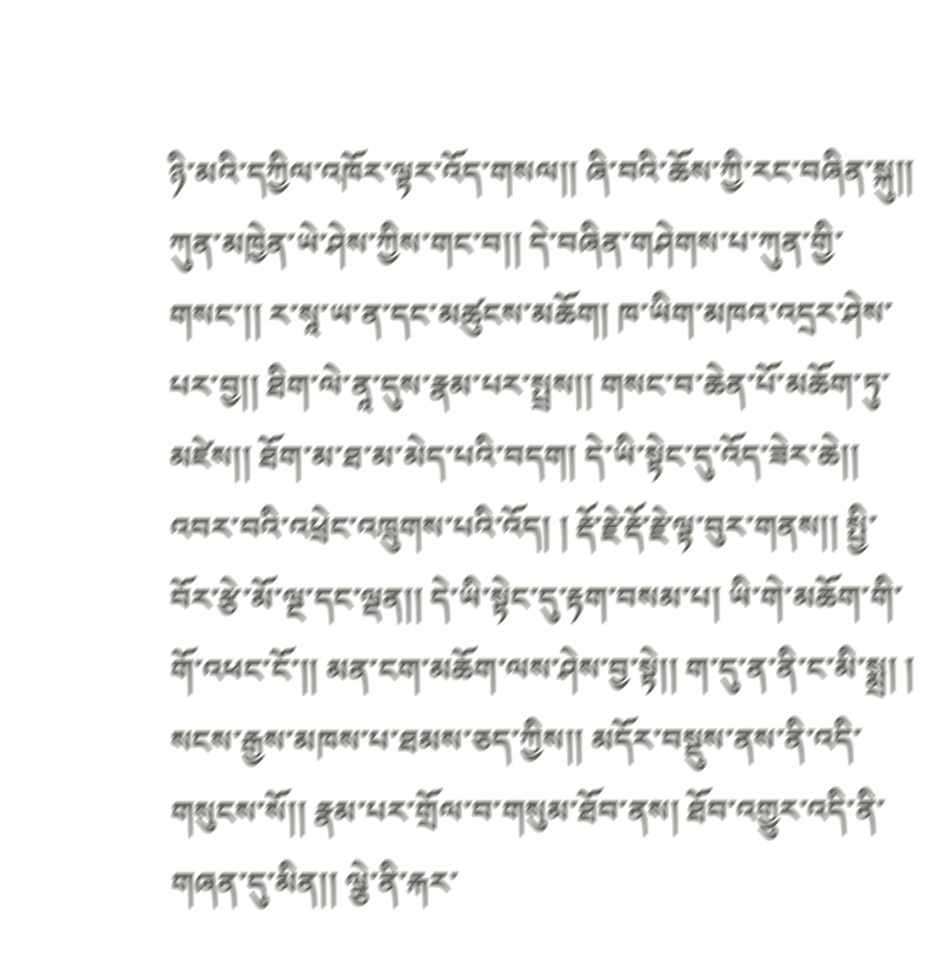ཉི་མའི་དཀྱིལ་འཁོར་ལྟར་འོད་གསལ།། ཞི་བའི་ཆོས་ཀྱི་རང་བཞིན་སྐུ།། ཀུན་མཁྱེན་ཡེ་ཤེས་ཀྱིས་གང་བ།། དེ་བཞིན་གཤེགས་པ་ཀུན་གྱི་གསང་།། ར་སཱ་ཡ་ན་དང་མཚུངས་མཆོག། ཁ་ཡིག་མཁའ་འདྲར་ཤེས་པར་བྱ།། ཐིག་ལེ་ནཱ་དུས་རྣམ་པར་སྤྲས།། གསང་བ་ཆེན་པོ་མཆོག་ཏུ་མཛེས།། ཐོག་མ་ཐ་མ་མེད་པའི་བདག། དེ་ཡི་སྟེང་དུ་འོད་ཟེར་ཆེ།། འབར་བའི་འཕྲེང་འཁྲུགས་པའི་འོད། ། རྡོ་རྗེ་རྡོ་རྗེ་ལྟ་བུར་གནས།། སྤྱི་བོར་རྩེ་མོ་ལྔ་དང་ལྡན།། དེ་ཡི་སྟེང་དུ་རྟག་བསམ་པ། ཡི་གེ་མཆོག་གི་གོ་འཕང་ངོ་།། མན་ངག་མཆོག་ལས་ཤེས་བྱ་སྟེ།། ག་དུ་ན་ནི་ང་མི་སྨྲ། ། སངས་རྒྱས་མཁས་པ་ཐམས་ཅད་ཀྱིས།། མདོར་བསྡུས་ནས་ནི་འདི་གསུངས་སོ།། རྣམ་པར་གྲོལ་བ་གསུམ་ཐོབ་ནས། ཐོབ་འགྱུར་འདི་ནི་གཞན་དུ་མིན།། ལྕེ་ནི་རྐར་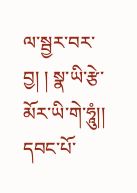ལ་སྦྱར་བར་བྱ། ། སྣ་ཡི་རྩེ་མོར་ཡི་གེ་ཧཱུཾ།། དབང་པོ་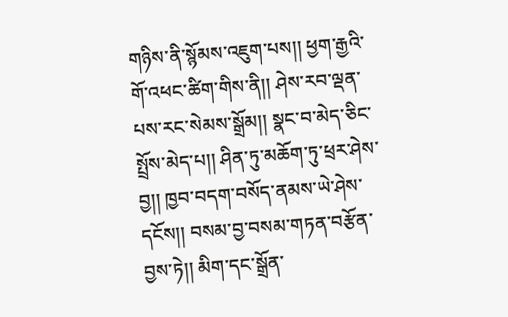གཉིས་ནི་སྙོམས་འཇུག་པས།། ཕྱག་རྒྱའི་གོ་འཕང་ཚིག་གིས་ནི།། ཤེས་རབ་ལྡན་པས་རང་སེམས་སྒྲོམ།། སྣང་བ་མེད་ཅིང་སྤྲོས་མེད་པ།། ཤིན་ཏུ་མཆོག་ཏུ་ཕྲར་ཤེས་བྱ།། ཁྱབ་བདག་བསོད་ནམས་ཡེ་ཤེས་དངོས།། བསམ་བྱ་བསམ་གཏན་བརྩོན་བྱས་ཏེ།། མིག་དང་སྒྲོན་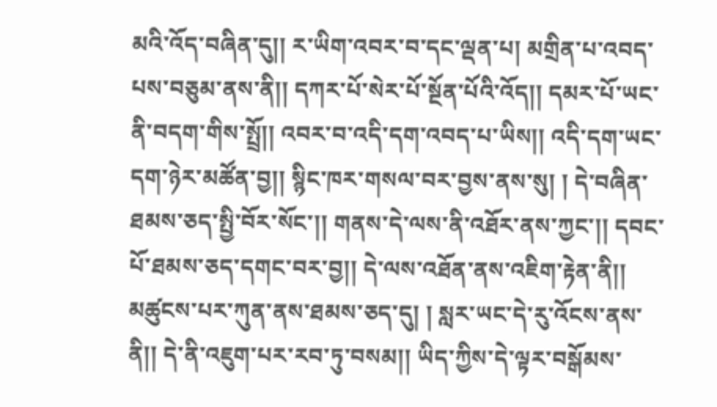མའི་འོད་བཞིན་དུ།། ར་ཡིག་འབར་བ་དང་ལྡན་པ། མགྲིན་པ་འབད་པས་བཅུམ་ནས་ནི།། དཀར་པོ་སེར་པོ་སྔོན་པོའི་འོད།། དམར་པོ་ཡང་ནི་བདག་གིས་སྤྲོ།། འབར་བ་འདི་དག་འབད་པ་ཡིས།། འདི་དག་ཡང་དག་ཉེར་མཚོན་བྱ།། སྙིང་ཁར་གསལ་བར་བྱས་ནས་སུ། ། དེ་བཞིན་ཐམས་ཅད་སྤྱི་བོར་སོང་།། གནས་དེ་ལས་ནི་འཐོར་ནས་ཀྱང་།། དབང་པོ་ཐམས་ཅད་དགང་བར་བྱ།། དེ་ལས་འཐོན་ནས་འཇིག་རྟེན་ནི།། མཚུངས་པར་ཀུན་ནས་ཐམས་ཅད་དུ། ། སླར་ཡང་དེ་རུ་འོངས་ནས་ནི།། དེ་ནི་འཇུག་པར་རབ་ཏུ་བསམ།། ཡིད་ཀྱིས་དེ་ལྟར་བསྒོམས་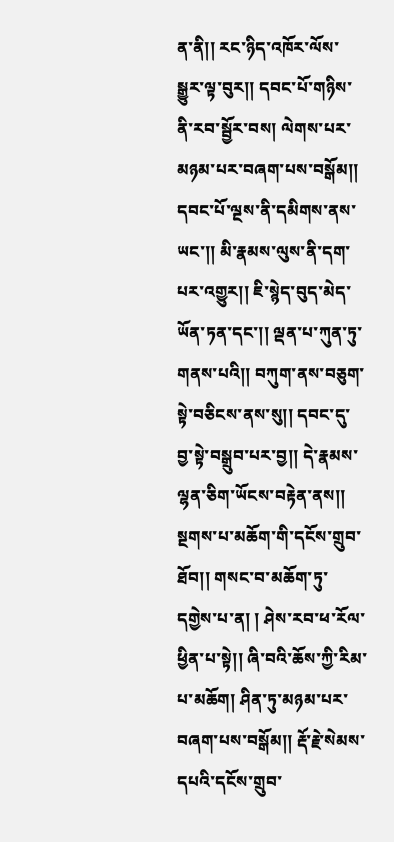ན་ནི།། རང་ཉིད་འཁོར་ལོས་སྒྱུར་ལྟ་བུར།། དབང་པོ་གཉིས་ནི་རབ་སྦྱོར་བས། ལེགས་པར་མཉམ་པར་བཞག་པས་བསྒོམ།། དབང་པོ་ལྔས་ནི་དམིགས་ནས་ཡང་།། མི་རྣམས་ལུས་ནི་དག་པར་འགྱུར།། ཇི་སྙེད་བུད་མེད་ཡོན་ཏན་དང་།། ལྡན་པ་ཀུན་ཏུ་གནས་པའི།། བཀུག་ནས་བཅུག་སྟེ་བཅིངས་ནས་སུ།། དབང་དུ་བྱ་སྟེ་བསྒྲུབ་པར་བྱ།། དེ་རྣམས་ལྷན་ཅིག་ཡོངས་བརྟེན་ནས།། སྔགས་པ་མཆོག་གི་དངོས་གྲུབ་ཐོབ།། གསང་བ་མཆོག་ཏུ་དགྱེས་པ་ན། ། ཤེས་རབ་ཕ་རོལ་ཕྱིན་པ་སྟེ།། ཞི་བའི་ཆོས་ཀྱི་རིམ་པ་མཆོག། ཤིན་ཏུ་མཉམ་པར་བཞག་པས་བསྒོམ།། རྡོ་རྗེ་སེམས་དཔའི་དངོས་གྲུབ་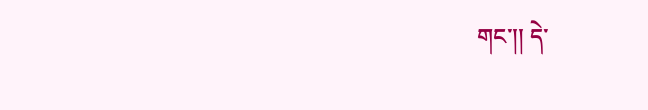གང་།། དེ་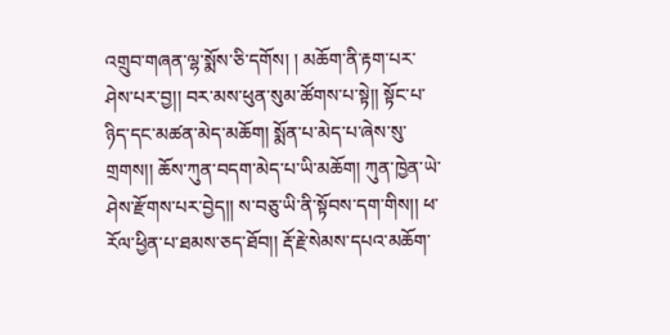འགྲུབ་གཞན་ལྷ་སྨོས་ཅི་དགོས། ། མཆོག་ནི་རྟག་པར་ཤེས་པར་བྱ།། བར་མས་ཕུན་སུམ་ཚོགས་པ་སྟེ།། སྟོང་པ་ཉིད་དང་མཚན་མེད་མཆོག། སྨོན་པ་མེད་པ་ཞེས་སུ་གྲགས།། ཆོས་ཀུན་བདག་མེད་པ་ཡི་མཆོག། ཀུན་ཁྱེན་ཡེ་ཤེས་རྫོགས་པར་བྱེད།། ས་བཅུ་ཡི་ནི་སྟོབས་དག་གིས།། ཕ་རོལ་ཕྱིན་པ་ཐམས་ཅད་ཐོབ།། རྡོ་རྗེ་སེམས་དཔའ་མཆོག་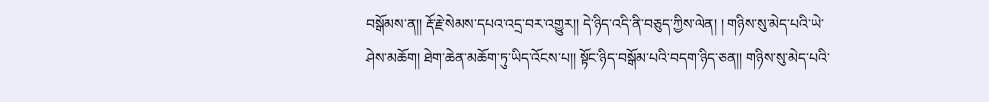བསྒོམས་ན།། རྡོ་རྗེ་སེམས་དཔའ་འདྲ་བར་འགྱུར།། དེ་ཉིད་འདི་ནི་བཅུད་ཀྱིས་ལེན། ། གཉིས་སུ་མེད་པའི་ཡེ་ཤེས་མཆོག། ཐེག་ཆེན་མཆོག་ཏུ་ཡིད་འོངས་པ།། སྟོང་ཉིད་བསྒོམ་པའི་བདག་ཉིད་ཅན།། གཉིས་སུ་མེད་པའི་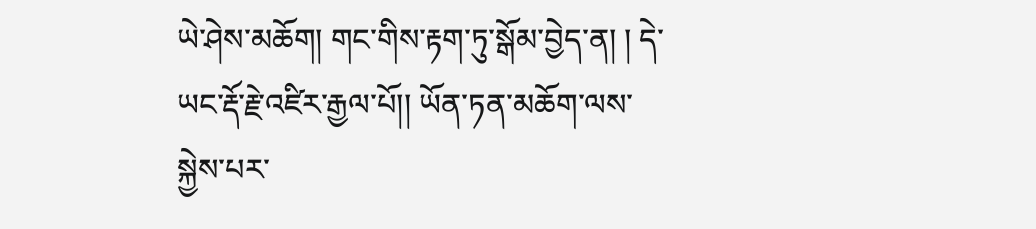ཡེ་ཤེས་མཆོག། གང་གིས་རྟག་ཏུ་སྒོམ་བྱེད་ན། ། དེ་ཡང་རྡོ་རྗེ་འཛིར་རྒྱལ་པོ།། ཡོན་ཏན་མཆོག་ལས་སྐྱེས་པར་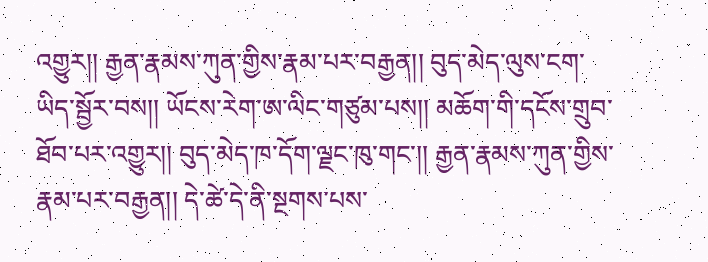འགྱུར།། རྒྱན་རྣམས་ཀུན་གྱིས་རྣམ་པར་བརྒྱན།། བུད་མེད་ལུས་ངག་ཡིད་སྦྱོར་བས།། ཡོངས་རེག་ཨ་ལིང་གཙུམ་པས།། མཆོག་གི་དངོས་གྲུབ་ཐོབ་པར་འགྱུར།། བུད་མེད་ཁ་དོག་ལྗང་ཁུ་གང་།། རྒྱན་རྣམས་ཀུན་གྱིས་རྣམ་པར་བརྒྱན།། དེ་ཚེ་དེ་ནི་སྔགས་པས་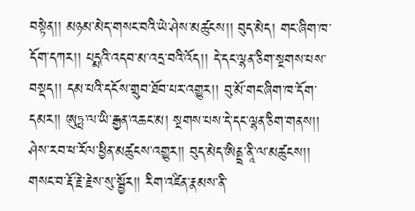བསྟེན།། མཉམ་མེད་གསང་བའི་ཡེ་ཤེས་མཚུངས།། བུད་མེད། གང་ཞིག་ཁ་དོག་དཀར།། པདྨའི་འདབ་མ་འདྲ་བའི་འོད།། དེ་དང་ལྷན་ཅིག་སྔགས་པས་བསྡད།། དམ་པའི་དངོས་གྲུབ་ཐོབ་པར་འགྱུར།། བུ་མོ་གང་ཞིག་ཁ་དོག་དམར།། ཨུཏྤ་ལ་ཡི་རྒྱན་འཆང་མ། སྔགས་པས་དེ་དང་ལྷན་ཅིག་གནས།། ཤེས་རབ་ཕ་རོལ་ཕྱིན་མཚུངས་འགྱུར།། བུད་མེད་ཨིནྡྲ་ནཱི་ལ་མཚུངས།། གསང་བ་རྡོ་རྗེ་རྗེས་སུ་སྦྱོར།། རིག་འཛིན་རྣམས་ནི་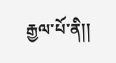རྒྱལ་པོ་ནི།།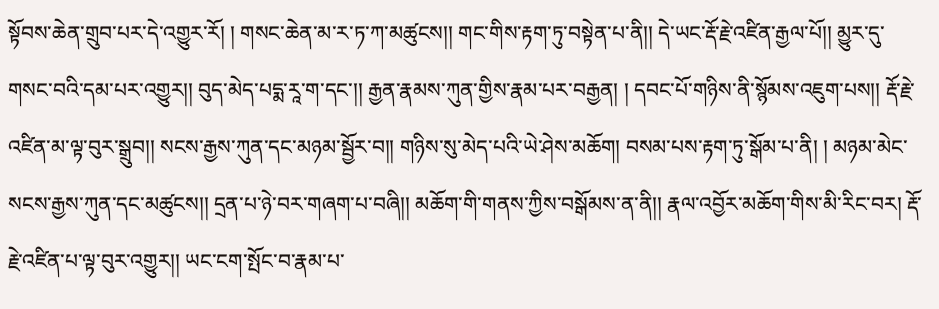སྟོབས་ཆེན་གྲུབ་པར་དེ་འགྱུར་རོ། ། གསང་ཆེན་མ་ར་ཏ་ཀ་མཚུངས།། གང་གིས་རྟག་ཏུ་བསྟེན་པ་ནི།། དེ་ཡང་རྡོ་རྗེ་འཛིན་རྒྱལ་པོ།། མྱུར་དུ་གསང་བའི་དམ་པར་འགྱུར།། བུད་མེད་པདྨ་རཱ་ག་དང་།། རྒྱན་རྣམས་ཀུན་གྱིས་རྣམ་པར་བརྒྱན། ། དབང་པོ་གཉིས་ནི་སྙོམས་འཇུག་པས།། རྡོ་རྗེ་འཛིན་མ་ལྟ་བུར་སྒྲུབ།། སངས་རྒྱས་ཀུན་དང་མཉམ་སྦྱོར་བ།། གཉིས་སུ་མེད་པའི་ཡེ་ཤེས་མཆོག། བསམ་པས་རྟག་ཏུ་སྒོམ་པ་ནི། ། མཉམ་མེང་སངས་རྒྱས་ཀུན་དང་མཚུངས།། དྲན་པ་ཉེ་བར་གཞག་པ་བཞི།། མཆོག་གི་གནས་ཀྱིས་བསྒོམས་ན་ནི།། རྣལ་འབྱོར་མཆོག་གིས་མི་རིང་བར། རྡོ་རྗེ་འཛིན་པ་ལྟ་བུར་འགྱུར།། ཡང་ངག་སྤོང་བ་རྣམ་པ་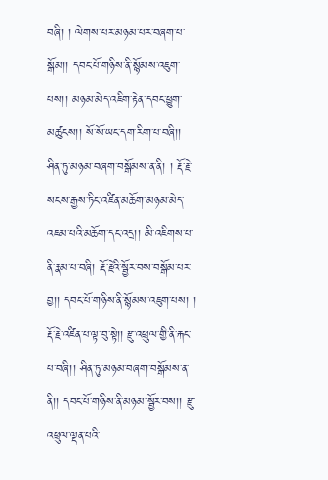བཞི། ། ལེགས་པར་མཉམ་པར་བཞག་པ་སྒོམ།། དབང་པོ་གཉིས་ནི་སྙོམས་འཇུག་པས།། མཉམ་མེད་འཇིག་རྟེན་དབང་ཕྱུག་མཚུངས།། སོ་སོ་ཡང་དག་རིག་པ་བཞི།། ཤིན་ཏུ་མཉམ་བཞག་བསྒོམས་ན་ནི། ། རྡོ་རྗེ་སངས་རྒྱས་ཏིང་འཛིན་མཆོག་མཉམ་མེད་འཇམ་པའི་མཆོག་དང་འདྲ།། མི་འཇིགས་པ་ནི་རྣམ་པ་བཞི། རྡོ་རྗེའི་སྦྱོར་བས་བསྒོམ་པར་བྱ།། དབང་པོ་གཉིས་ནི་སྙོམས་འཇུག་པས། ། རྡོ་རྗེ་འཛིན་པ་ལྟ་བུ་སྟེ།། རྫུ་འཕྲུལ་གྱི་ནི་རྐང་པ་བཞི།། ཤིན་ཏུ་མཉམ་བཞག་བསྒོམས་ན་ནི།། དབང་པོ་གཉིས་ནི་མཉམ་སྦྱོར་བས།། རྫུ་འཕྲུལ་ལྡན་པའི་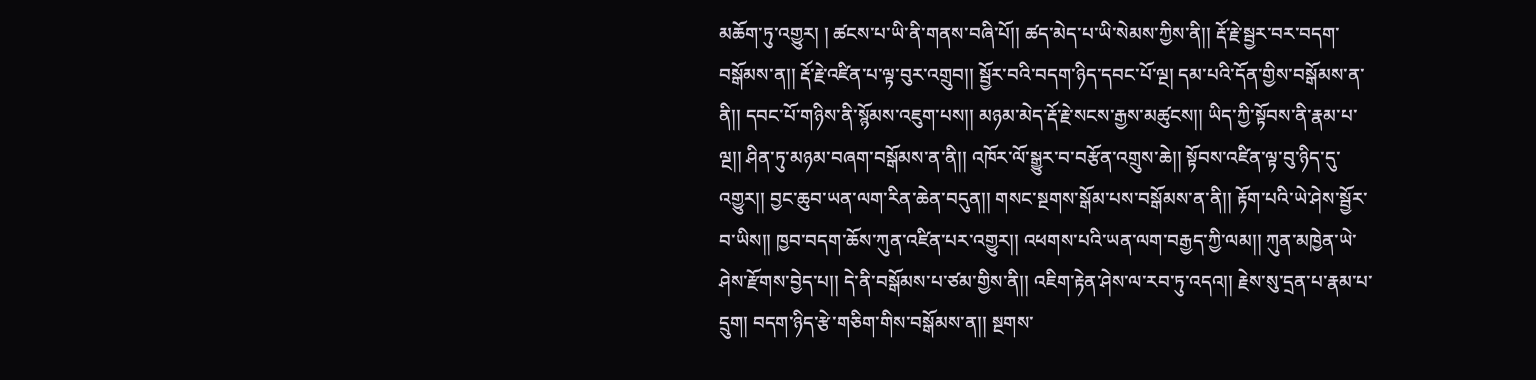མཆོག་ཏུ་འགྱུར། ། ཚངས་པ་ཡི་ནི་གནས་བཞི་པོ།། ཚད་མེད་པ་ཡི་སེམས་ཀྱིས་ནི།། རྡོ་རྗེ་སྦྱར་བར་བདག་བསྒོམས་ན།། རྡོ་རྗེ་འཛིན་པ་ལྟ་བུར་འགྲུབ།། སྦྱོར་བའི་བདག་ཉིད་དབང་པོ་ལྔ། དམ་པའི་དོན་གྱིས་བསྒོམས་ན་ནི།། དབང་པོ་གཉིས་ནི་སྙོམས་འཇུག་པས།། མཉམ་མེད་རྡོ་རྗེ་སངས་རྒྱས་མཚུངས།། ཡིད་ཀྱི་སྟོབས་ནི་རྣམ་པ་ལྔ།། ཤིན་ཏུ་མཉམ་བཞག་བསྒོམས་ན་ནི།། འཁོར་ལོ་སྒྱུར་བ་བརྩོན་འགྲུས་ཆེ།། སྟོབས་འཛིན་ལྟ་བུ་ཉིད་དུ་འགྱུར།། བྱང་ཆུབ་ཡན་ལག་རིན་ཆེན་བདུན།། གསང་སྔགས་སྒོམ་པས་བསྒོམས་ན་ནི།། རྟོག་པའི་ཡེ་ཤེས་སྦྱོར་བ་ཡིས།། ཁྱབ་བདག་ཆོས་ཀུན་འཛིན་པར་འགྱུར།། འཕགས་པའི་ཡན་ལག་བརྒྱད་ཀྱི་ལམ།། ཀུན་མཁྱེན་ཡེ་ཤེས་རྫོགས་བྱེད་པ།། དེ་ནི་བསྒོམས་པ་ཙམ་གྱིས་ནི།། འཇིག་རྟེན་ཤེས་ལ་རབ་ཏུ་འདའ།། རྗེས་སུ་དྲན་པ་རྣམ་པ་དྲུག། བདག་ཉིད་རྩེ་གཅིག་གིས་བསྒོམས་ན།། སྔགས་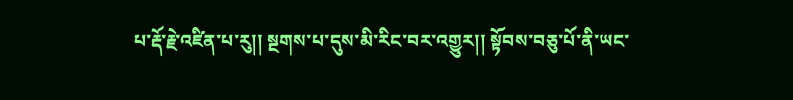པ་རྡོ་རྗེ་འཛིན་པ་རུ།། སྔགས་པ་དུས་མི་རིང་བར་འགྱུར།། སྟོབས་བཅུ་པོ་ནི་ཡང་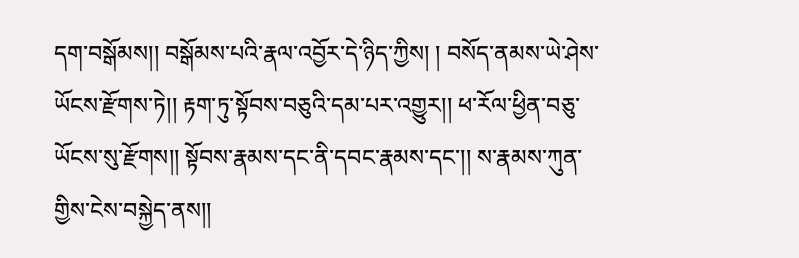དག་བསྒོམས།། བསྒོམས་པའི་རྣལ་འབྱོར་དེ་ཉིད་ཀྱིས། ། བསོད་ནམས་ཡེ་ཤེས་ཡོངས་རྫོགས་ཏེ།། རྟག་ཏུ་སྟོབས་བཅུའི་དམ་པར་འགྱུར།། ཕ་རོལ་ཕྱིན་བཅུ་ཡོངས་སུ་རྫོགས།། སྟོབས་རྣམས་དང་ནི་དབང་རྣམས་དང་།། ས་རྣམས་ཀུན་གྱིས་ངེས་བསྐྱེད་ནས།།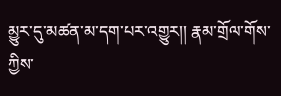མྱུར་དུ་མཚན་མ་དག་པར་འགྱུར།། རྣམ་གྲོལ་གོས་ཀྱིས་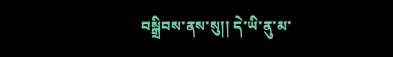བསྒྲིབས་ནས་སུ།། དེ་ཡི་ནུ་མ་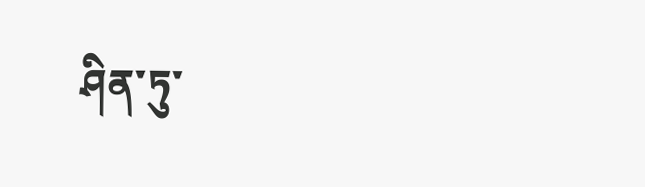ཤིན་ཏུ་